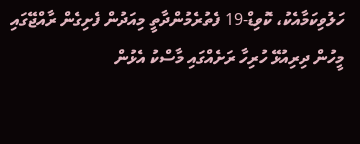ހަލުވިކަމާއެކު، ކޮވިޑް-19 ފެތުރެމުންދާތީ މިއަދުން ފެށިގެން ރާއްޖޭގައި މީހުން ދިރިއުޅޭ ހުރިހާ ރަށެއްގައި މާސްކު އެޅުން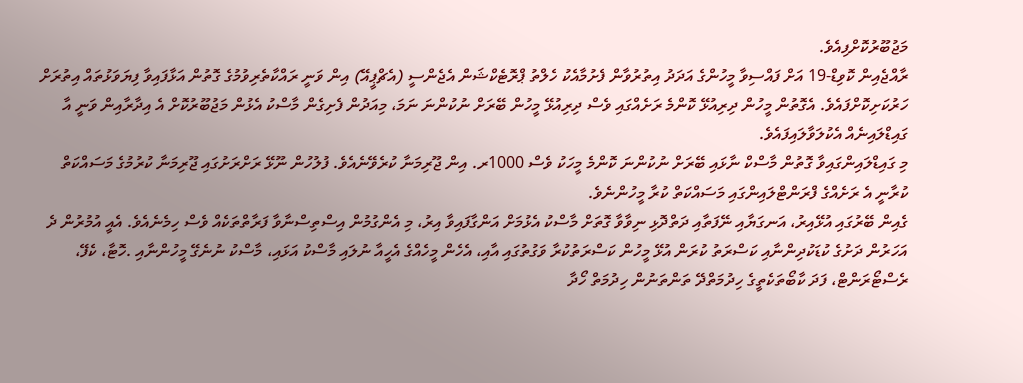މަޖުބޫރުކޮށްފިއެވެ.
ރާއްޖެއިން ކޮވިޑް-19 އަށް ފައްސިވާ މީހުންގެ އަދަދު އިތުރުވާން ފެށުމާއެކު ހެލްތު ޕްރޮޓެކްޝަން އެޖެންސީ (އެޗްޕީއޭ) އިން ވަނީ ރައްކާތެރިވުމުގެ ގޮތުން އަޅާފައިވާ ފިޔަވަޅުތައް އިތުރަށް ހަރުކަށިކޮށްފައެވެ. އެގޮތުން މީހުން ދިރިއުޅޭ ކޮންމެ ރަށެއްގައި ވެސް ދިރިއުޅޭ މީހުން ބޭރަށް ނުކުންނަ ނަމަ، މިއަދުން ފެށިގެން މާސްކު އެޅުން މަޖުބޫރުކޮށް އެ އިދާރާއިން ވަނީ އާ ގައިޑްލައިނެއް އެކުލަވާލައިފައެވެ.
މި ގައިޑްލައިންގައިވާ ގޮތުން މާސްކް ނާޅައި ބޭރަށް ނުކުންނަ ކޮންމެ މީހަކު ވެސް 1000ރ. އިން ޖޫރިމަނާ ކުރެވޭނެއެވެ. ފުލުހުން ނޫޅޭ ރަށްރަށުގައި ޖޫރިމަނާ ކުރުމުގެ މަސައްކަތް ކުރާނީ އެ ރަށެއްގެ ފްރަންޓްލައިންގައި މަސައްކަތް ކުރާ މީހުންނެވެ.
ގެއިން ބޭރުގައި އުޅޭއިރު، އަނގަޔާއި ނޭފަތާއި ދަތްދޮޅި ނިވާވާ ގޮތަށް މާސްކު އެޅުމަށް އަންގާފައިވާ އިރު، މި އެންގުމުން އިސްތިސްނާވާ ފަރާތްތަކެއް ވެސް ހިމެނެއެވެ. އެއީ އުމުރުން ދެ އަހަރުން ދަށުގެ ކުޑަކުދިންނާއި ކަސްރަތު ކުރަން އުޅޭ މީހުން ކަސްރަތުކުރާ ވަގުތުގައި އާއި، އެހެން މީހެއްގެ އެހީއާ ނުލައި މާސްކު އަޅައި، މާސްކު ނުނެގޭ މީހުންނާއި .ހޮޓާ، ކެފޭ، ރެސްޓޯރަންޓް، ފަދަ ކާބޯތަކެތީގެ ހިދުމަތްދޭ ތަންތަނުން ހިދުމަތް ހޯދާ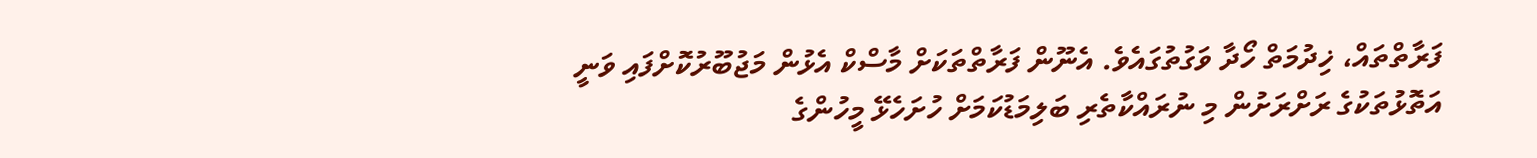ފަރާތްތައް، ޚިދުމަތް ހޯދާ ވަގުތުގައެވެ. އެނޫން ފަރާތްތަކަށް މާސްކް އެޅުން މަޖުބޫރުކޮށްފައި ވަނީ އަތޮޅުތަކުގެ ރަށްރަށުން މި ނުރައްކާތެރި ބަލިމަޑުކަމަށް ހުށަހެޅޭ މީހުންގެ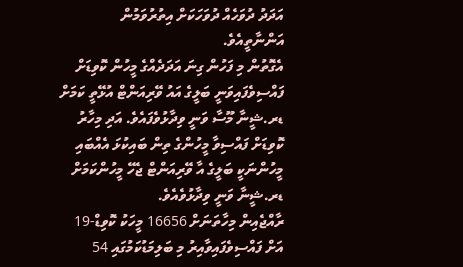އަދަދު ދުވަހެއް ދުވަހަކަށް އިތުރުވަމުން އަންނާތީއެވެ.
އެގޮތުން މި ފަހުން ގިނަ އަދަދެއްގެ މީހުން ކޮވިޑަށް ފައްސިވެފައިވަނީ ބަލީގެ އައު ވޭރިއަންޓް އުޅޭތީ ކަމަށް ޑރ.ޝީނާ މޫސާ ވަނީ ވިދާޅުވެފައެވެ. އަދި މިހާރު ކޮވިޑަށް ފައްސިވާ މީހުންގެ ތިން ބައިކުޅަ އެއްބައި މީހުންނަކީ ބަލީގެ އާ ވޭރިއަންޓް ޖެހޭ މީހުންކަމަށް ޑރ.ޝީނާ ވަނީ ވިދާޅުވެއެވެ.
ރާއްޖެއިން މިހާތަނަށް 16656 މީހަކު ކޮވިޑް-19 އަށް ފައްސިވެފައިވާއިރު މި ބަލިމަޑުކަމުގައި 54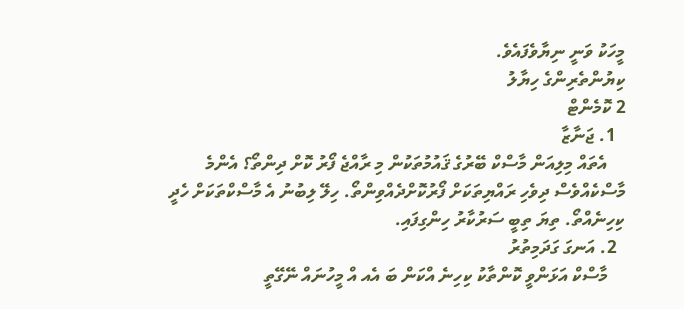މީހަކު ވަނީ ނިޔާވެފައެވެ.
ކިޔުންތެރިންގެ ހިޔާލު
2 ކޮމެންޓް
  1. ޖަނާޒާ
    އެތައް މިލިއަން މާސްކް ބޭރުގެ ޤައުމުތަކުން މި ރާއްޖެ ފޯރު ކޮށް ދިންތޯ؟ އެންމެ މާސްކެއްވެސް ދިވެހި ރައްޔިތަކަށް ފޯރުކޮށްދެއްވިންތޯ. ހިލޭ ލިބުނު އެ މާސްކްތަކަށް ހެދީ ކިހިނެއްތޯ. ތިޔަ ތިބީ ސަރުކާރު ހިންގިފައި.
  2. އަނގަ ގަދަމިތުރު
    މާސްކް އަޅަންވީ ކޮންތާކު ކިހިނެ އްކަން ބަ އެއ އް މީހުނައް ނޭގޭތީ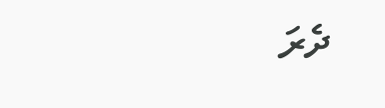ދެރަ